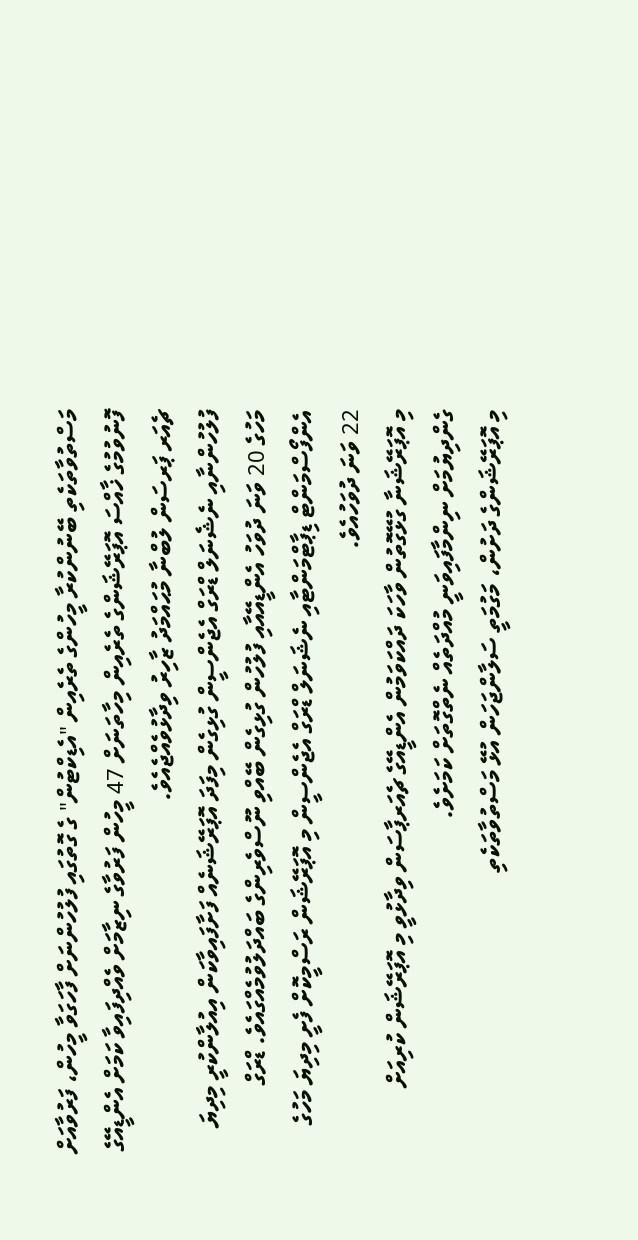މަސްތުވާތަކެތި ބޭނުންކުރާ މީހުންގެ ތެރެއިން "އެޑިކްޓުން" ގެ ގޮތުގައި ފުލުހުންނަށް ފާހަގަވާ މީހުން، ފަރުވާއަށް ފޮނުވުމުގެ ޚާއްސަ އޮޕަރޭޝަންގެ ތެރެއިން މިހާތަނަށް 47 މީހުން ފަރުވާގެ ނިޒާމަށް ވެއްދިފައިވާ ކަމަށް އެންޑީއޭގެ ޗެއަރ ޕަރސަން ލުބްނާ މުޙައްމަދު ޒާހިރު ވިދާޅުވެއްޖެއެވެ.
ފުލުހުންނާއި ނެޝެނަލް ޑްރަގް އެޖެންސީން ގުޅިގެން މިފަދަ އޮޕަރޭޝަނެއް ފަށާފައިވާކަން އިއުލާންކުރީ މިދިޔަ މަހުގެ 20 ވަނަ ދުވަހު އެންޑީއޭއާއި ފުލުހުން ގުޅިގެން ބޭއްވި ނޫސްވެރިންގެ ބައްދަލުވުމެއްގައެވެ. ޑްރަގް އެންފޯސްމަންޓް ޑިޕާޓްމަންޓާއި ނެޝަނަލް ޑްރަގް އެޖެންސީން މި އޮޕަރޭޝަން ރަސްމީކޮށް ފެށީ މިދިޔަ މަހުގެ 22 ވަނަ ދުވަހުއެވެ.
މި އޮޕަރޭޝަނާ ގުޅޭގޮތުން ވާހަކަ ދައްކަވަމުން އެންޑީއޭގެ ޗެއަރޕާސަން ވިދާޅުވީ މި އޮޕަރޭޝަން ކުރިއަށް ގެންދިޔުމަށް ނިންމާފައިވަނީ މުއްދަތެއް ނެތްގޮތަށް ކަމަށެވެ.
މި އޮޕަރޭޝަންގެ ދަށުން، މަގުމަތީ ސަލާންޖަހަން އުޅޭ މަސްތުވާތަކެތި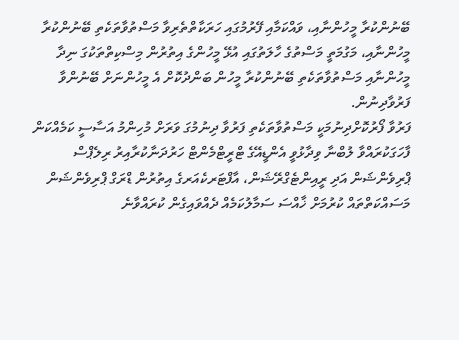ބޭނުންކުރާ މީހުންނާއި، ވައްކަމާއި ފޭރުމުގައި ހަރަކާތްތެރިވާ މަސްތުވާތަކެތި ބޭނުންކުރާ މީހުންނާއި، މަގުމަތީ މަސްތުގެ ހާލަތުގައި އުޅޭ މީހުންގެ އިތުރުން މިސްކިތްތަކުގަ ނިދާ މީހުންނާއި މަސްތުވާތަކެތި ބޭނުންކުރާ މީހުން ބަންދުކޮށް އެ މީހުންނަށް ބޭނުންވާ ފަރުވާދިނުން.
ފަރުވާ ފޯރުކޮށްދިނުމަކީ މަސްތުވާތަކެތި ފަރުވާ ދިނުމުގަ ވަރަށް މުހިންމު އަސާސީ ކަމެއްކަން ފާހަގަކުރައްވާ ލުބްނާ ވިދާޅުވީ އެންޑީއޭގެ ޓްރީޓްމެންޓް ހަރުދަނާކުރާއިރު ރިލެޕްސް ޕްރިވެންޝަން އަދި ރީއިންޓެގްރޭޝަން، އާފްޓަރކެއަރގެ އިތުރުން ޑްރަގް ޕްރިވެންޝަން މަސައްކަތްތައް ކުރުމަށް ޚާއްސަ ސަމާލުކަމެއް ދެއްވައިގެން ކުރައްވާނެ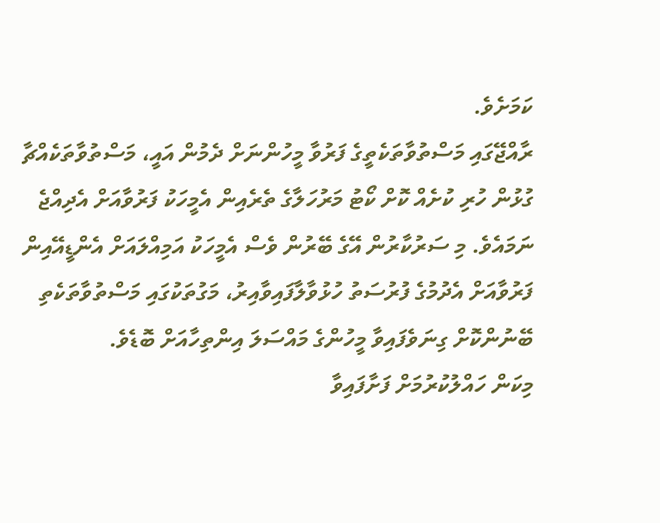ކަމަށެވެ.
ރާއްޖޭގައި މަސްތުވާތަކެތީގެ ފަރުވާ މީހުންނަށް ދެމުން އައީ، މަސްތުވާތަކެއްޗާ ގުޅުން ހުރި ކުށެއް ކޮށް ކޯޓު މަރުހަލާގެ ތެރެއިން އެމީހަކު ފަރުވާއަށް އެދިއްޖެ ނަމައެވެ. މި ސަރުކާރުން އޭގެ ބޭރުން ވެސް އެމީހަކު އަމިއްލައަށް އެންޑީއޭއިން ފަރުވާއަށް އެދުމުގެ ފުރުސަތު ހުޅުވާލާފައިވާއިރު، މަގުތަކުގައި މަސްތުވާތަކެތި ބޭނުންކޮށް ގިނަވެފައިވާ މީހުންގެ މައްސަލަ އިންތިހާއަށް ބޮޑެވެ.
މިކަން ހައްލުކުރުމަށް ފަށާފައިވާ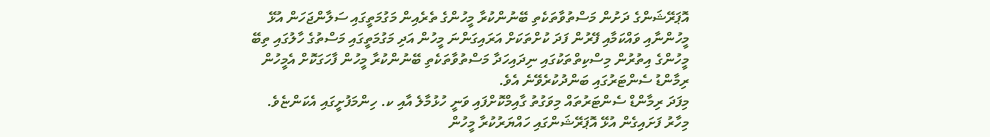އޮޕަރޭޝަންގެ ދަށުން މަސްތުވާތަކެތި ބޭނުންކުރާ މީހުންގެ ތެރެއިން މަގުމަތީގައި ސަލާންޖަހަން އުޅޭ މީހުންނާއި ވައްކަމާއި ފޭރުން ފަދަ ކުށްތަކަށް އަރައިގަންނަ މީހުން އަދި މަގުމަތީގައި މަސްތުގެ ހާލުގައި ތިބޭ މީހުންގެ އިތުރުން މިސްކިތްތަކުގައި ނިދައިހަދާ މަސްތުވާތަކެތި ބޭނުންކުރާ މީހުން ފާހަގަކޮށް އެމީހުން ރިމާންޑު ސެންޓަރުގައި ބަންދުކުރެވޭނެ އެވެ.
މިފަދަ ރިމާންޑް ސެންޓަރުތައް މިވަގުތު ގާއިމްކޮށްފައި ވަނީ ހުޅުމާލެ އާއި ކ. ހިންމަފުށީގައި އެކަންޏެވެ. މިހާރު ފަށައިގެން އުޅޭ އޮޕަރޭޝަންގައި ހައްޔަރުކުރާ މީހުން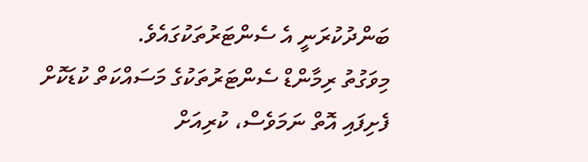ބަންދުކުރަނީ އެ ސެންޓަރުތަކުގައެވެ.
މިވަގުތު ރިމާންޑް ސެންޓަރުތަކުގެ މަސައްކަތް ކުޑަކޮށް ފެށިފައި އޮތް ނަމަވެސް، ކުރިއަށް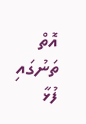އޮތް ތަނުގައި ފުޅާ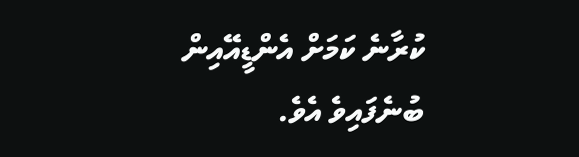ކުރާނެ ކަމަށް އެންޑީއޭއިން ބުނެފައިވެ އެވެ.